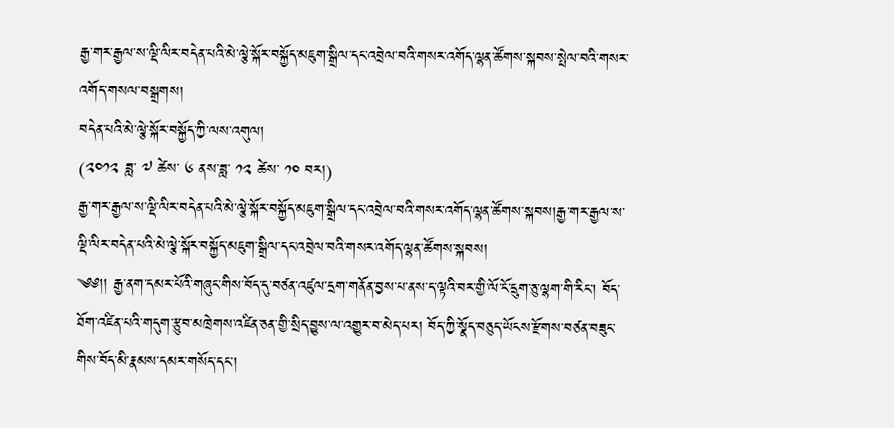རྒྱ་གར་རྒྱལ་ས་ལྡི་ལིར་བདེན་པའི་མེ་ལྕེ་སྐོར་བསྐྱོད་མཇུག་སྒྲིལ་དང་འབྲེལ་བའི་གསར་འགོད་ལྷན་ཚོགས་སྐབས་སྤེལ་བའི་གསར་འགོད་གསལ་བསྒྲགས།
བདེན་པའི་མེ་ལྕེ་སྐོར་བསྐྱོད་ཀྱི་ལས་འགུལ།
(༢༠༡༢ ཟླ་ ༧ ཚེས་ ༦ ནས་ཟླ་ ༡༢ ཚེས་ ༡༠ བར།)
རྒྱ་གར་རྒྱལ་ས་ལྡི་ལིར་བདེན་པའི་མེ་ལྕེ་སྐོར་བསྐྱོད་མཇུག་སྒྲིལ་དང་འབྲེལ་བའི་གསར་འགོད་ལྷན་ཚོགས་སྐབས།རྒྱ་གར་རྒྱལ་ས་ལྡི་ལིར་བདེན་པའི་མེ་ལྕེ་སྐོར་བསྐྱོད་མཇུག་སྒྲིལ་དང་འབྲེལ་བའི་གསར་འགོད་ལྷན་ཚོགས་སྐབས།
༄༅།། རྒྱ་ནག་དམར་པོའི་གཞུང་གིས་བོད་དུ་བཙན་འཛུལ་དྲག་གནོན་བྱས་པ་ནས་ད་ལྟའི་བར་གྱི་ལོ་ངོ་དྲུག་ཅུ་ལྷག་གི་རིང་། བོད་ཐོག་འཛིན་པའི་གདུག་རྩུབ་མཁྲེགས་འཛིན་ཅན་གྱི་སྲིད་བྱུས་ལ་འགྱུར་བ་མེད་པར། བོད་ཀྱི་སྣོད་བཅུད་ཡོངས་རྫོགས་བཙན་བཟུང་གིས་བོད་མི་རྣམས་དམར་གསོད་དང་།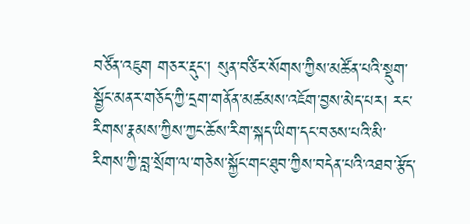བཙོན་འཇུག གཅར་རྡུང་། སུན་བཙིར་སོགས་ཀྱིས་མཚོན་པའི་སྡུག་སྦྱོང་མནར་གཅོད་ཀྱི་དྲག་གནོན་མཚམས་འཇོག་བྱས་མེད་པར། རང་རིགས་རྣམས་ཀྱིས་ཀྱང་ཆོས་རིག་སྐད་ཡིག་དང་བཅས་པའི་མི་རིགས་ཀྱི་བླ་སྲོག་ལ་གཅེས་སྐྱོང་གང་ཐུབ་ཀྱིས་བདེན་པའི་འཐབ་རྩོད་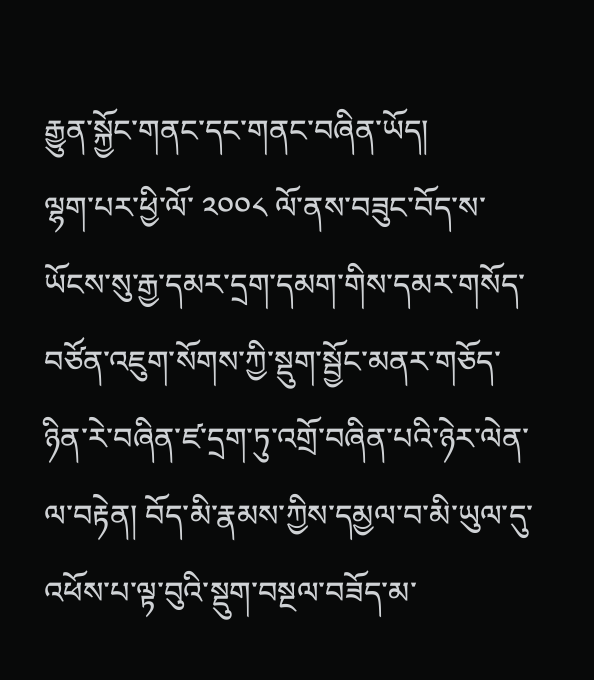རྒྱུན་སྐྱོང་གནང་དང་གནང་བཞིན་ཡོད།
ལྷག་པར་ཕྱི་ལོ་ ༢༠༠༨ ལོ་ནས་བཟུང་བོད་ས་ཡོངས་སུ་རྒྱ་དམར་དྲག་དམག་གིས་དམར་གསོད་བཙོན་འཇུག་སོགས་ཀྱི་སྡུག་སྦྱོང་མནར་གཅོད་ཉིན་རེ་བཞིན་ཛ་དྲག་ཏུ་འགྲོ་བཞིན་པའི་ཉེར་ལེན་ལ་བརྟེན། བོད་མི་རྣམས་ཀྱིས་དམྱལ་བ་མི་ཡུལ་དུ་འཕོས་པ་ལྟ་བུའི་སྡུག་བསྔལ་བཟོད་མ་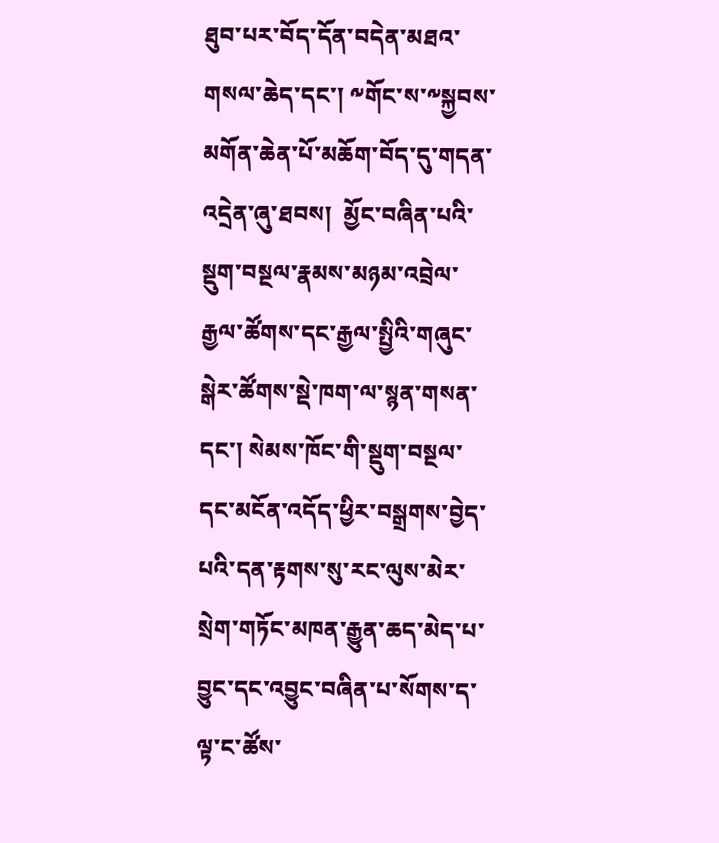ཐུབ་པར་བོད་དོན་བདེན་མཐའ་གསལ་ཆེད་དང་། ༸གོང་ས་༸སྐྱབས་མགོན་ཆེན་པོ་མཆོག་བོད་དུ་གདན་འདྲེན་ཞུ་ཐབས།  མྱོང་བཞིན་པའི་སྡུག་བསྔལ་རྣམས་མཉམ་འབྲེལ་རྒྱལ་ཚོགས་དང་རྒྱལ་སྤྱིའི་གཞུང་སྒེར་ཚོགས་སྡེ་ཁག་ལ་སྙན་གསན་དང་། སེམས་ཁོང་གི་སྡུག་བསྔལ་དང་མངོན་འདོད་ཕྱིར་བསྒྲགས་བྱེད་པའི་དན་རྟགས་སུ་རང་ལུས་མེར་སྲེག་གཏོང་མཁན་རྒྱུན་ཆད་མེད་པ་བྱུང་དང་འབྱུང་བཞིན་པ་སོགས་ད་ལྟ་ང་ཚོས་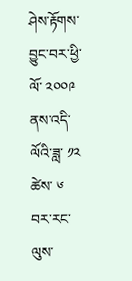ཤེས་རྟོགས་བྱུང་བར་ཕྱི་ལོ་ ༢༠༠༩ ནས་འདི་ལོའི་ཟླ་ ༡༢ ཚེས་ ༦ བར་རང་ལུས་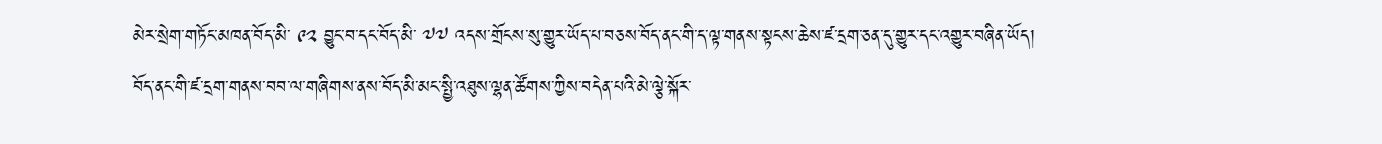མེར་སྲེག་གཏོང་མཁན་བོད་མི་ ༩༢ བྱུང་བ་དང་བོད་མི་ ༧༧ འདས་གྲོངས་སུ་གྱུར་ཡོད་པ་བཅས་བོད་ནང་གི་ད་ལྟ་གནས་སྟངས་ཆེས་ཛ་དྲག་ཅན་དུ་གྱུར་དང་འགྱུར་བཞིན་ཡོད།
བོད་ནང་གི་ཛ་དྲག་གནས་བབ་ལ་གཞིགས་ནས་བོད་མི་མང་སྤྱི་འཐུས་ལྷན་ཚོགས་ཀྱིས་བདེན་པའི་མེ་ལྕེ་སྐོར་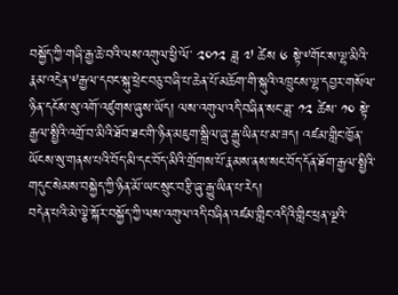བསྐྱོད་ཀྱི་གཞི་རྒྱ་ཆེ་བའི་ལས་འགུལ་ཕྱི་ལོ་ ༢༠༡༢ ཟླ ༧ ཚེས ༦ སྟེ་༸གོང་ས་ལྷ་མིའི་རྣམ་འདྲེན་༸རྒྱལ་དབང་སྐུ་ཕྲེང་བཅུ་བཞི་པ་ཆེན་པོ་མཆོག་གི་སྐུའི་འཁྲུངས་ལྷ་དབྱར་གསོལ་ཉིན་དངོས་སུ་འགོ་འཛུགས་ཞུས་ཡོད། ལས་འགུལ་འདི་བཞིན་སང་ཟླ་ ༡༢ ཚེས་ ༡༠ སྟེ་རྒྱལ་སྤྱིའི་འགྲོ་བ་མིའི་ཐོབ་ཐང་གི་ཉིན་མཇུག་སྒྲིལ་ཞུ་རྒྱུ་ཡིན་པ་མ་ཟད། འཛམ་གླིང་ཁྱོན་ཡོངས་སུ་གནས་པའི་བོད་མི་དང་བོད་མིའི་གྲོགས་པོ་རྣམས་ནས་སང་བོད་དོན་ཐོག་རྒྱལ་སྤྱིའི་གདུང་སེམས་བསྐྱེད་ཀྱི་ཉིན་མོ་ཡང་སྲུང་བརྩི་ཞུ་རྒྱུ་ཡིན་པ་རེད།
བདེན་པའི་མེ་ལྕེ་སྐོར་བསྐྱོད་ཀྱི་ལས་འགུལ་འདི་བཞིན་འཛམ་གླིང་འདིའི་གླིང་ཕྲན་ལྔའི་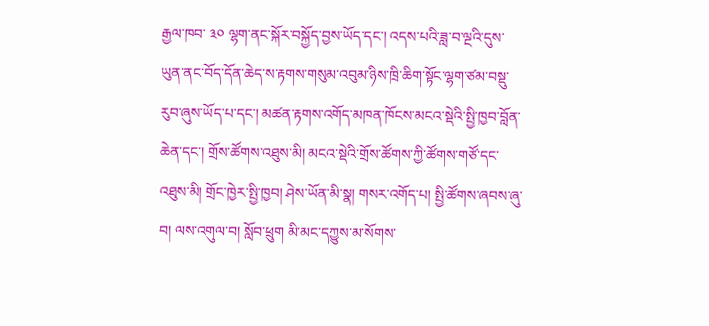རྒྱལ་ཁབ་ ༣༠ ལྷག་ནང་སྐོར་བསྐྱོད་བྱས་ཡོད་དང་། འདས་པའི་ཟླ་བ་ལྔའི་དུས་ཡུན་ནང་བོད་དོན་ཆེད་ས་རྟགས་གསུམ་འབུམ་ཉིས་ཁྲི་ཆིག་སྟོང་ལྷག་ཙམ་བསྡུ་རུབ་ཞུས་ཡོད་པ་དང་། མཚན་རྟགས་འགོད་མཁན་ཁོངས་མངའ་སྡེའི་སྤྱི་ཁྱབ་བློན་ཆེན་དང་། གྲོས་ཚོགས་འཐུས་མི། མངའ་སྡེའི་གྲོས་ཚོགས་ཀྱི་ཚོགས་གཙོ་དང་འཐུས་མི། གྲོང་ཁྱེར་སྤྱི་ཁྱབ། ཤེས་ཡོན་མི་སྣ། གསར་འགོད་པ། སྤྱི་ཚོགས་ཞབས་ཞུ་བ། ལས་འགུལ་བ། སློབ་ཕྲུག མི་མང་དཀྱུས་མ་སོགས་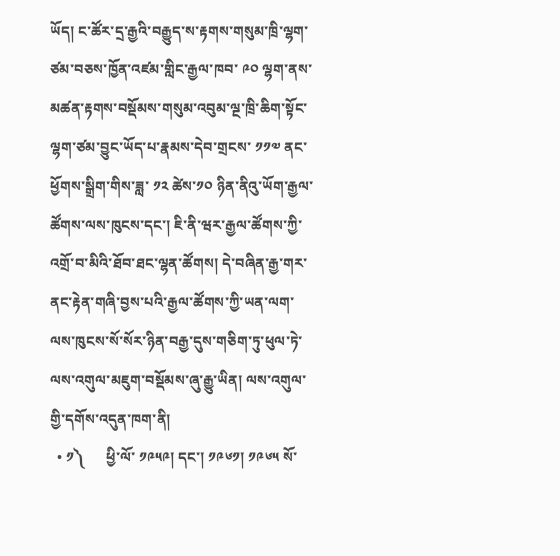ཡོད། ང་ཚོར་དྲ་རྒྱའི་བརྒྱུད་ས་རྟགས་གསུམ་ཁྲི་ལྷག་ཙམ་བཅས་ཁྱོན་འཛམ་གླིང་རྒྱལ་ཁབ་ ༩༠ ལྷག་ནས་མཚན་རྟགས་བསྡོམས་གསུམ་འབུམ་ལྔ་ཁྲི་ཆིག་སྟོང་ལྷག་ཙམ་བྱུང་ཡོད་པ་རྣམས་དེབ་གྲངས་ ༡༡༧ ནང་ཕྱོགས་སྒྲིག་གིས་ཟླ་ ༡༢ ཚེས་༡༠ ཉིན་ནིའུ་ཡོག་རྒྱལ་ཚོགས་ལས་ཁུངས་དང་། ཇི་ནི་ཝར་རྒྱལ་ཚོགས་ཀྱི་འགྲོ་བ་མིའི་ཐོབ་ཐང་ལྷན་ཚོགས། དེ་བཞིན་རྒྱ་གར་ནང་རྟེན་གཞི་བྱས་པའི་རྒྱལ་ཚོགས་ཀྱི་ཡན་ལག་ལས་ཁུངས་སོ་སོར་ཉིན་བརྒྱ་དུས་གཅིག་ཏུ་ཕུལ་ཏེ་ལས་འགུལ་མཇུག་བསྡོམས་ཞུ་རྒྱུ་ཡིན། ལས་འགུལ་གྱི་དགོས་འདུན་ཁག་ནི།
  • ༡༽      ཕྱི་ལོ་ ༡༩༥༩། དང་། ༡༩༦༡། ༡༩༦༥ སོ་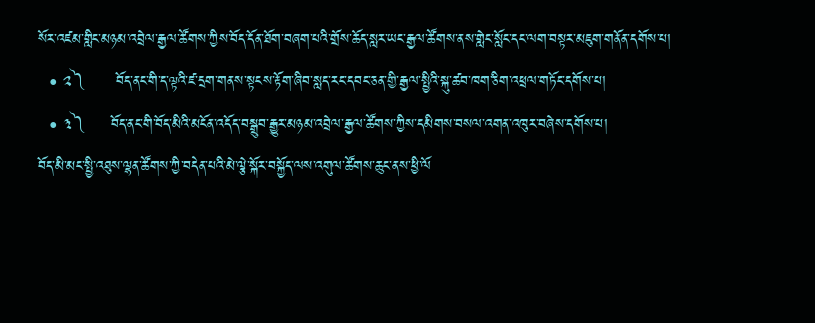སོར་འཛམ་གླིང་མཉམ་འབྲེལ་རྒྱལ་ཚོགས་ཀྱིས་བོད་དོན་ཐོག་བཞག་པའི་གྲོས་ཆོད་སླར་ཡང་རྒྱལ་ཚོགས་ནས་གླེང་སློང་དང་ལག་བསྟར་མཇུག་གནོན་དགོས་པ།
  • ༢༽      བོད་ནང་གི་ད་ལྟའི་ཛ་དྲག་གནས་སྟངས་རྟོག་ཞིབ་སླད་རང་དབང་ཅན་གྱི་རྒྱལ་སྤྱིའི་སྐུ་ཚབ་ཁག་ཅིག་འཕྲལ་གཏོང་དགོས་པ།
  • ༣༽     བོད་ནང་གི་བོད་མིའི་མངོན་འདོད་བསྒྲུབ་རྒྱུར་མཉམ་འབྲེལ་རྒྱལ་ཚོགས་ཀྱིས་དམིགས་བསལ་འགན་འཁུར་བཞེས་དགོས་པ།
བོད་མི་མང་སྤྱི་འཐུས་ལྷན་ཚོགས་ཀྱི་བདེན་པའི་མེ་ལྕེ་སྐོར་བསྐྱོད་ལས་འགུལ་ཚོགས་ཆུང་ནས་ཕྱི་ལོ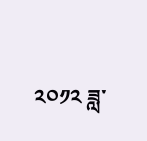༢༠༡༢ ཟླ་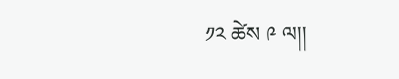༡༢ ཚེས ༩ ལ།།